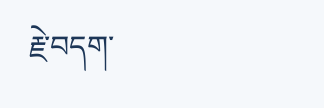རྗེ་བདག་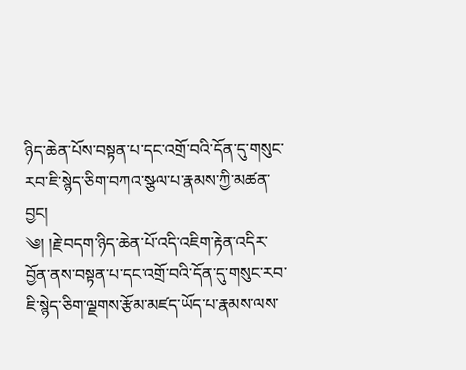ཉིད་ཆེན་པོས་བསྟན་པ་དང་འགྲོ་བའི་དོན་དུ་གསུང་རབ་ཇི་སྙེད་ཅིག་བཀའ་སྩལ་པ་རྣམས་ཀྱི་མཚན་བྱང།
༄། །རྗེ་བདག་ཉིད་ཆེན་པོ་འདི་འཇིག་རྟེན་འདིར་བྱོན་ནས་བསྟན་པ་དང་འགྲོ་བའི་དོན་དུ་གསུང་རབ་ཇི་སྙེད་ཅིག་ལྗགས་རྩོམ་མཛད་ཡོད་པ་རྣམས་ལས་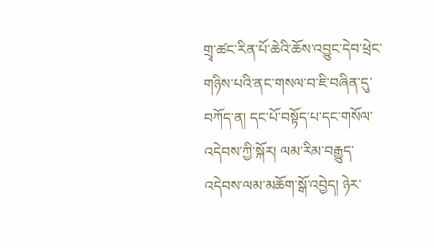གྲྭ་ཚང་རིན་པོ་ཆེའི་ཆོས་འབྱུང་དེབ་ཕྲེང་གཉིས་པའི་ནང་གསལ་བ་ཇི་བཞིན་དུ་བཀོད་ན། དང་པོ་བསྟོད་པ་དང་གསོལ་འདེབས་ཀྱི་སྐོར། ལམ་རིམ་བརྒྱུད་འདེབས་ལམ་མཆོག་སྒོ་འབྱེད། ཉེར་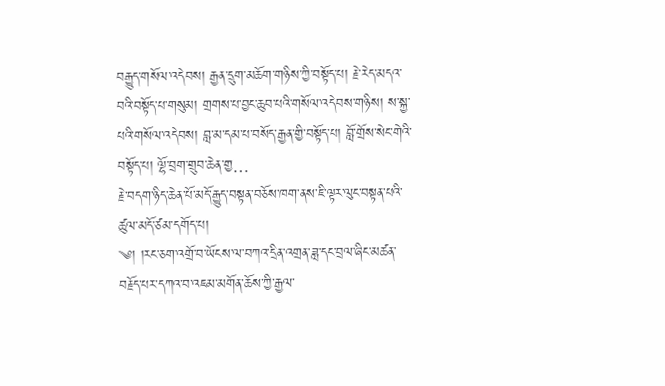བརྒྱུད་གསོལ་འདེབས། རྒྱན་དྲུག་མཆོག་གཉིས་ཀྱི་བསྟོད་པ། རྗེ་རེད་མདའ་བའི་བསྟོད་པ་གསུམ། གྲགས་པ་བྱང་ཆུབ་པའི་གསོལ་འདེབས་གཉིས། ས་སྐྱ་པའི་གསོལ་འདེབས། བླ་མ་དམ་པ་བསོད་རྒྱན་གྱི་བསྟོད་པ། བློ་གྲོས་སེང་གེའི་བསྟོད་པ། ལྷོ་བྲག་གྲུབ་ཆེན་གྱ…
རྗེ་བདག་ཉིད་ཆེན་པོ་མདོ་རྒྱུད་བསྟན་བཅོས་ཁག་ནས་ཇི་ལྟར་ལུང་བསྟན་པའི་ཚུལ་མདོ་ཙམ་དགོད་པ།
༄། །རང་ཅག་འགྲོ་བ་ཡོངས་ལ་བཀའ་དྲིན་འགྲན་ཟླ་དང་བྲལ་ཞིང་མཚན་བརྗོད་པར་དཀའ་བ་འཇམ་མགོན་ཆོས་ཀྱི་རྒྱལ་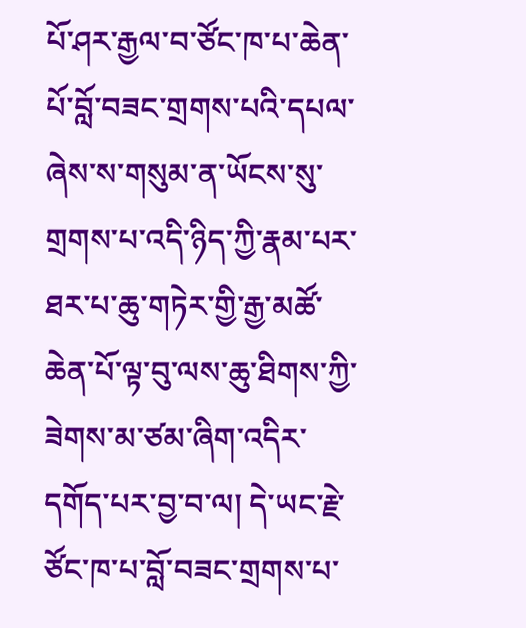པོ་ཤར་རྒྱལ་བ་ཙོང་ཁ་པ་ཆེན་པོ་བློ་བཟང་གྲགས་པའི་དཔལ་ཞེས་ས་གསུམ་ན་ཡོངས་སུ་གྲགས་པ་འདི་ཉིད་ཀྱི་རྣམ་པར་ཐར་པ་ཆུ་གཏེར་གྱི་རྒྱ་མཚོ་ཆེན་པོ་ལྟ་བུ་ལས་ཆུ་ཐིགས་ཀྱི་ཟེགས་མ་ཙམ་ཞིག་འདིར་དགོད་པར་བྱ་བ་ལ། དེ་ཡང་རྗེ་ཙོང་ཁ་པ་བློ་བཟང་གྲགས་པ་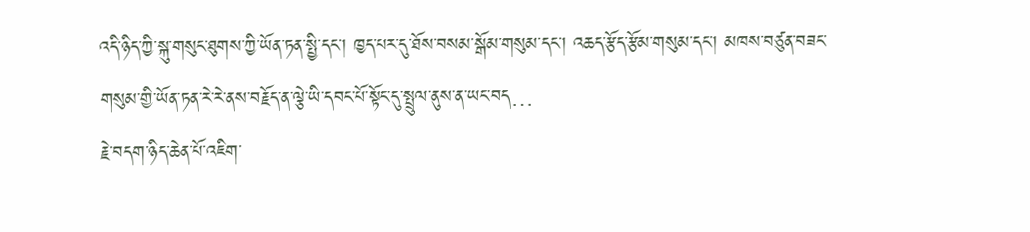འདི་ཉིད་ཀྱི་སྐུ་གསུང་ཐུགས་ཀྱི་ཡོན་ཏན་སྤྱི་དང་། ཁྱད་པར་དུ་ཐོས་བསམ་སྒོམ་གསུམ་དང་། འཆད་རྩོད་རྩོམ་གསུམ་དང་། མཁས་བཙུན་བཟང་གསུམ་གྱི་ཡོན་ཏན་རེ་རེ་ནས་བརྗོད་ན་ལྕེ་ཡི་དབང་པོ་སྟོང་དུ་སྤྲུལ་ནུས་ན་ཡང་བད…
རྗེ་བདག་ཉིད་ཆེན་པོ་འཇིག་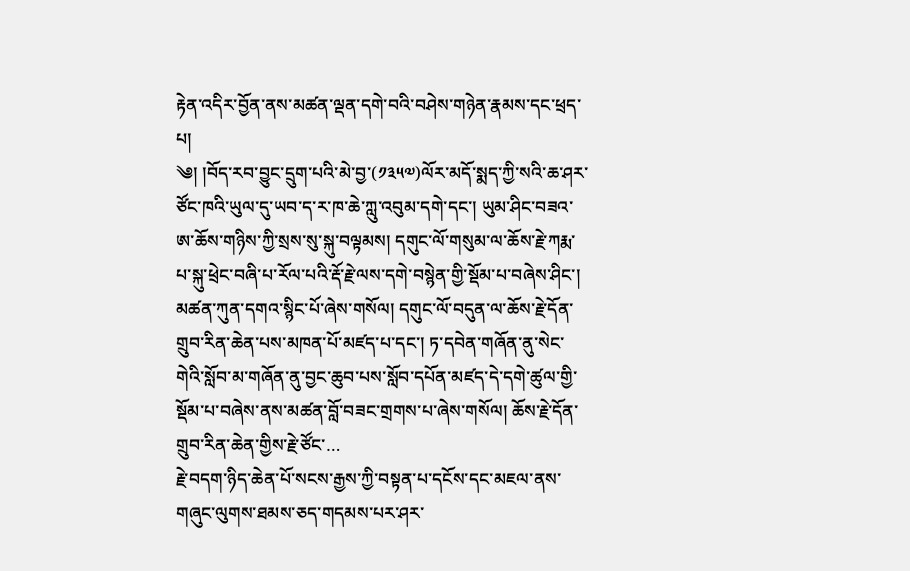རྟེན་འདིར་བྱོན་ནས་མཚན་ལྡན་དགེ་བའི་བཤེས་གཉེན་རྣམས་དང་ཕྲད་པ།
༄། །བོད་རབ་བྱུང་དྲུག་པའི་མེ་བྱ་(༡༣༥༧)ལོར་མདོ་སྨད་ཀྱི་སའི་ཆ་ཤར་ཙོང་ཁའི་ཡུལ་དུ་ཡབ་ད་ར་ཁ་ཆེ་ཀླུ་འབུམ་དགེ་དང་། ཡུམ་ཤིང་བཟའ་ཨ་ཆོས་གཉིས་ཀྱི་སྲས་སུ་སྐུ་བལྟམས། དགུང་ལོ་གསུམ་ལ་ཆོས་རྗེ་ཀརྨ་པ་སྐུ་ཕྲེང་བཞི་པ་རོལ་པའི་རྡོ་རྗེ་ལས་དགེ་བསྙེན་གྱི་སྡོམ་པ་བཞེས་ཤིང་། མཚན་ཀུན་དགའ་སྙིང་པོ་ཞེས་གསོལ། དགུང་ལོ་བདུན་ལ་ཆོས་རྗེ་དོན་གྲུབ་རིན་ཆེན་པས་མཁན་པོ་མཛད་པ་དང་། ཏ་དབེན་གཞོན་ནུ་སེང་གེའི་སློབ་མ་གཞོན་ནུ་བྱང་ཆུབ་པས་སློབ་དཔོན་མཛད་དེ་དགེ་ཚུལ་གྱི་སྡོམ་པ་བཞེས་ནས་མཚན་བློ་བཟང་གྲགས་པ་ཞེས་གསོལ། ཆོས་རྗེ་དོན་གྲུབ་རིན་ཆེན་གྱིས་རྗེ་ཙོང་…
རྗེ་བདག་ཉིད་ཆེན་པོ་སངས་རྒྱས་ཀྱི་བསྟན་པ་དངོས་དང་མཇལ་ནས་གཞུང་ལུགས་ཐམས་ཅད་གདམས་པར་ཤར་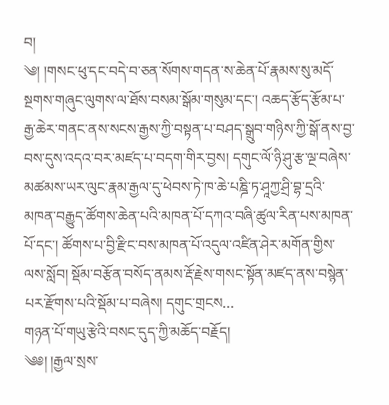བ།
༄། །གསང་ཕུ་དང་བདེ་བ་ཅན་སོགས་གདན་ས་ཆེན་པོ་རྣམས་སུ་མདོ་སྔགས་གཞུང་ལུགས་ལ་ཐོས་བསམ་སྒོམ་གསུམ་དང་། འཆད་རྩོད་རྩོམ་པ་རྒྱ་ཆེར་གནང་ནས་སངས་རྒྱས་ཀྱི་བསྟན་པ་བཤད་སྒྲུབ་གཉིས་ཀྱི་སྒོ་ནས་བྱ་བས་དུས་འདའ་བར་མཛད་པ་བདག་གིར་བྱས། དགུང་ལོ་ཉི་ཤུ་རྩ་ལྔ་བཞེས་མཚམས་ཡར་ལུང་རྣམ་རྒྱལ་དུ་ཕེབས་ཏེ་ཁ་ཆེ་པཎྜི་ཏ་ཤཱཀྱ་ཤྲི་བྷ་དྲའི་མཁན་བརྒྱུད་ཚོགས་ཆེན་པའི་མཁན་པོ་དཀའ་བཞི་ཚུལ་རིན་པས་མཁན་པོ་དང་། ཚོགས་པ་བྱི་རྫིང་བས་མཁན་པོ་འདུལ་འཛིན་ཤེར་མགོན་གྱིས་ལས་སློབ། སྡོམ་བརྩོན་བསོད་ནམས་རྡོ་རྗེས་གསང་སྟོན་མཛད་ནས་བསྙེན་པར་རྫོགས་པའི་སྡོམ་པ་བཞེས། དགུང་གྲངས…
གཉན་པོ་གཡུ་རྩེའི་བསང་དུད་ཀྱི་མཆོད་བརྗོད།
༄༅། །རྒྱལ་སྲས་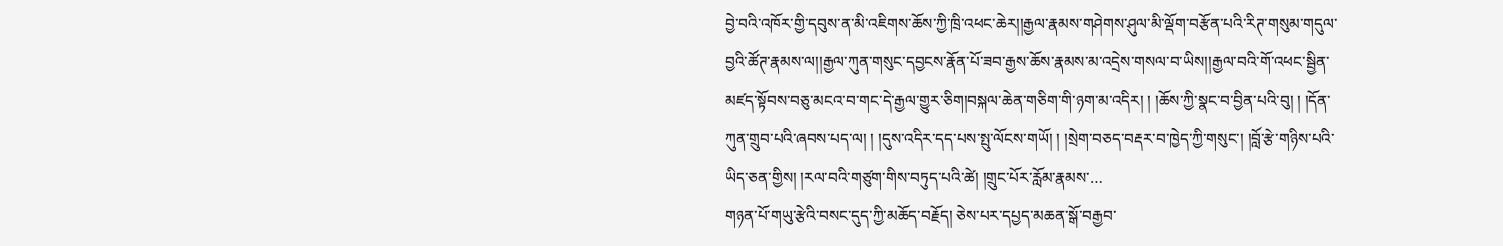བྱེ་བའི་འཁོར་གྱི་དབུས་ན་མི་འཇིགས་ཆོས་ཀྱི་ཁྲི་འཕང་ཆེར།།རྒྱལ་རྣམས་གཤེགས་ཤུལ་མི་ལྡོག་བརྩོན་པའི་རིཊ་གསུམ་གདུལ་བྱའི་ཚོཊ་རྣམས་ལ།།རྒྱལ་ཀུན་གསུང་དབྱངས་རྣོན་པོ་ཟབ་རྒྱས་ཆོས་རྣམས་མ་འདྲེས་གསལ་བ་ཡིས།།རྒྱལ་བའི་གོ་འཕང་སྦྱིན་མཛད་སྟོབས་བཅུ་མངའ་བ་གང་དེ་རྒྱལ་གྱུར་ཅིག།བསྐལ་ཆེན་གཅིག་གི་ཉག་མ་འདིར། ། །ཆོས་ཀྱི་སྣང་བ་བྱིན་པའི་བུ། ། །དོན་ཀུན་གྲུབ་པའི་ཞབས་པད་ལ། ། །དུས་འདིར་དད་པས་སྤུ་ལོངས་གཡོ། ། །སྲེག་བཅད་བརྡར་བ་ཁྱེད་ཀྱི་གསུང་། །བློ་རྩེ་གཉིས་པའི་ཡིད་ཅན་གྱིས། །རལ་བའི་གཙུག་གིས་བཏུད་པའི་ཚེ། །གྲུང་པོར་རློམ་རྣམས་…
གཉན་པོ་གཡུ་རྩེའི་བསང་དུད་ཀྱི་མཆོད་བརྗོད། ཅེས་པར་དཔྱད་མཆན་སྒོ་བརྒྱབ་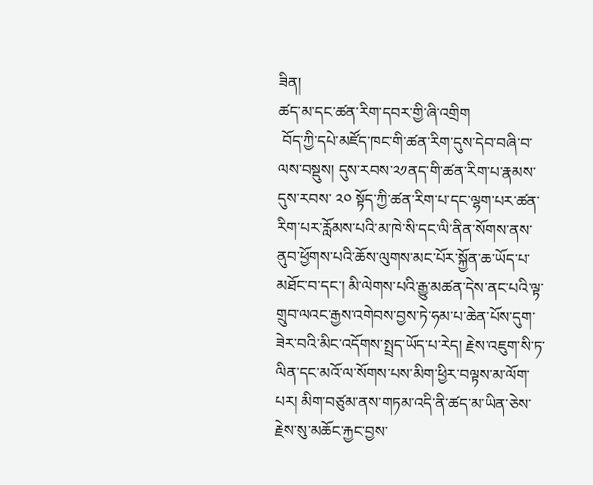ཟིན།
ཚད་མ་དང་ཚན་རིག་དབར་གྱི་ཞི་འགྲིག
 བོད་ཀྱི་དཔེ་མཛོད་ཁང་གི་ཚན་རིག་དུས་དེབ་བཞི་བ་ལས་བསྡུས། དུས་རབས་༢༡ནད་གི་ཚན་རིག་པ་རྣམས་དུས་རབས་ ༢༠ སྟོད་ཀྱི་ཚན་རིག་པ་དང་ལྷག་པར་ཚན་རིག་པར་རློམས་པའི་མ་ཁེ་སི་དང་ལི་ནིན་སོགས་ནས་ནུབ་ཕྱོགས་པའི་ཆོས་ལུགས་མང་པོར་སྐྱོན་ཆ་ཡོད་པ་མཐོང་བ་དང་། མི་ལེགས་པའི་རྒྱུ་མཚན་དེས་ནང་པའི་ལྟ་གྲུབ་ལའང་རྒྱས་འགེབས་བྱས་ཏེ་ཧམ་པ་ཆེན་པོས་དུག་ཟེར་བའི་མིང་འདོགས་སྤྲད་ཡོད་པ་རེད། རྗེས་འཇུག་སི་ཏ་ལིན་དང་མའོ་ལ་སོགས་པས་མིག་ཕྱིར་བལྟས་མ་ལོག་པར། མིག་བཙུམ་ནས་གཏམ་འདི་ནི་ཚད་མ་ཡིན་ཅེས་རྗེས་སུ་མཆོང་རྐྱང་བྱས་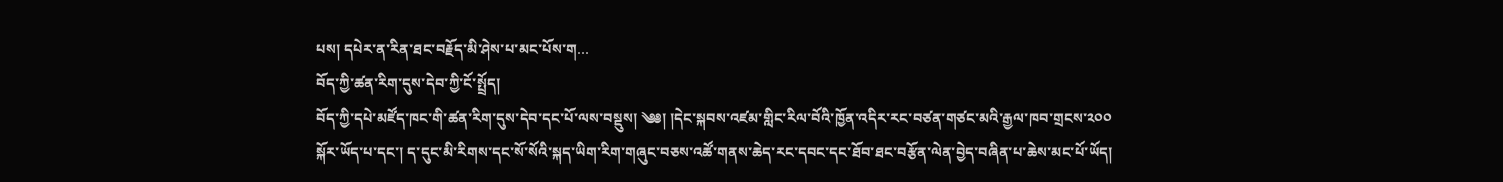པས། དཔེར་ན་རིན་ཐང་བརྗོད་མི་ཤེས་པ་མང་པོས་ག…
བོད་ཀྱི་ཚན་རིག་དུས་དེབ་ཀྱི་ངོ་སྤྲོད།
བོད་ཀྱི་དཔེ་མཛོད་ཁང་གི་ཚན་རིག་དུས་དེབ་དང་པོ་ལས་བསྡུས། ༄༅། །དེང་སྐབས་འཛམ་གླིང་རིལ་བོའི་ཁྱོན་འདིར་རང་བཙན་གཙང་མའི་རྒྱལ་ཁབ་གྲངས་༢༠༠ སྐོར་ཡོད་པ་དང་། ད་དུང་མི་རིགས་དང་སོ་སོའི་སྐད་ཡིག་རིག་གཞུང་བཅས་འཚོ་གནས་ཆེད་རང་དབང་དང་ཐོབ་ཐང་བརྩོན་ལེན་བྱེད་བཞིན་པ་ཆེས་མང་པོ་ཡོད།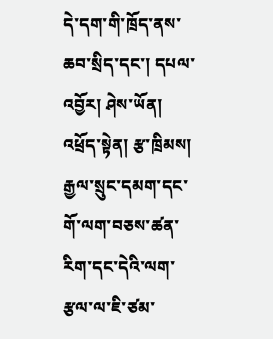དེ་དག་གི་ཁྲོད་ནས་ཆབ་སྲིད་དང་། དཔལ་འབྱོར། ཤེས་ཡོན། འཕྲོད་སྟེན། རྩ་ཁྲིམས། རྒྱལ་སྲུང་དམག་དང་གོ་ལག་བཅས་ཚན་རིག་དང་དེའི་ལག་རྩལ་ལ་ཇི་ཙམ་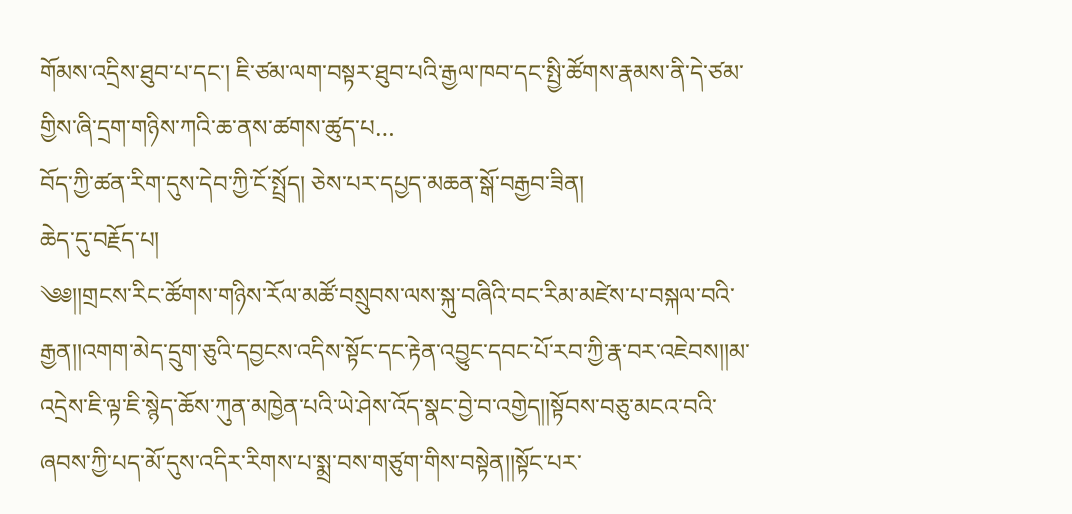གོམས་འདྲིས་ཐུབ་པ་དང་། ཇི་ཙམ་ལག་བསྟར་ཐུབ་པའི་རྒྱལ་ཁབ་དང་སྤྱི་ཚོགས་རྣམས་ནི་དེ་ཙམ་གྱིས་ཞི་དྲག་གཉིས་ཀའི་ཆ་ནས་ཚགས་ཚུད་པ…
བོད་ཀྱི་ཚན་རིག་དུས་དེབ་ཀྱི་ངོ་སྤྲོད། ཅེས་པར་དཔྱད་མཆན་སྒོ་བརྒྱབ་ཟིན།
ཆེད་དུ་བརྗོད་པ།
༄༅།།གྲངས་རིང་ཚོགས་གཉིས་རོལ་མཚོ་བསྲུབས་ལས་སྐུ་བཞིའི་བང་རིམ་མཛེས་པ་བསྐལ་བའི་རྒྱན།།འགག་མེད་དྲུག་ཅུའི་དབྱངས་འདིས་སྟོང་དང་རྟེན་འབྱུང་དབང་པོ་རབ་ཀྱི་རྣ་བར་འཇེབས།།མ་འདྲེས་ཇི་ལྟ་ཇི་སྙེད་ཆོས་ཀུན་མཁྱེན་པའི་ཡེ་ཤེས་འོད་སྣང་བྱེ་བ་འགྱེད།།སྟོབས་བཅུ་མངའ་བའི་ཞབས་ཀྱི་པད་མོ་དུས་འདིར་རིགས་པ་སྨྲ་བས་གཙུག་གིས་བསྟེན།།སྟོང་པར་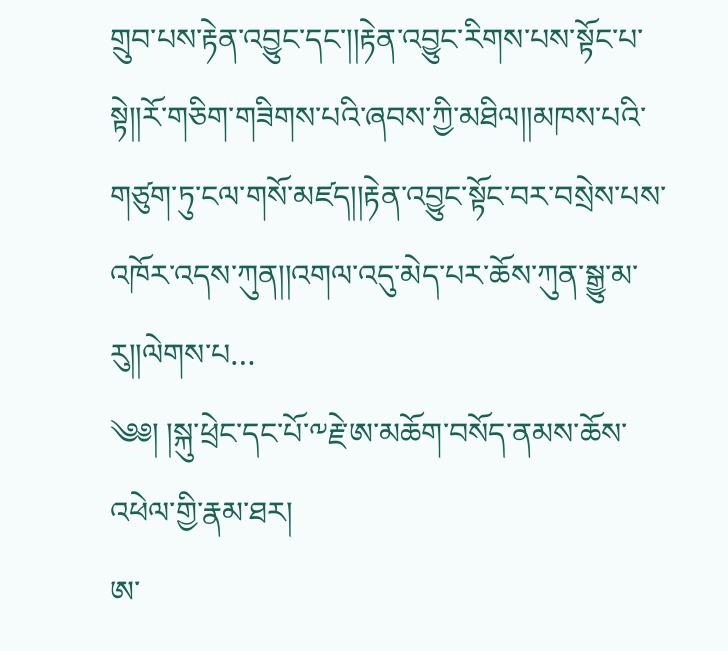གྲུབ་པས་རྟེན་འབྱུང་དང་།།རྟེན་འབྱུང་རིགས་པས་སྟོང་པ་སྟེ།།རོ་གཅིག་གཟིགས་པའི་ཞབས་ཀྱི་མཐིལ།།མཁས་པའི་གཙུག་ཏུ་ངལ་གསོ་མཛད།།རྟེན་འབྱུང་སྟོང་བར་བསྲེས་པས་འཁོར་འདས་ཀུན།།འགལ་འདུ་མེད་པར་ཆོས་ཀུན་སྒྱུ་མ་རུ།།ལེགས་པ…
༄༅། །སྐུ་ཕྲེང་དང་པོ་༸རྗེ་ཨ་མཆོག་བསོད་ནམས་ཆོས་འཕེལ་གྱི་རྣམ་ཐར།
ཨ་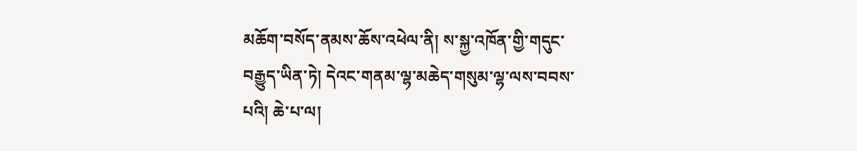མཆོག་བསོད་ནམས་ཆོས་འཕེལ་ནི། ས་སྐྱ་འཁོན་གྱི་གདུང་བརྒྱུད་ཡིན་ཏེ། དེའང་གནམ་ལྷ་མཆེད་གསུམ་ལྷ་ལས་བབས་པའི། ཆེ་པ་ལ།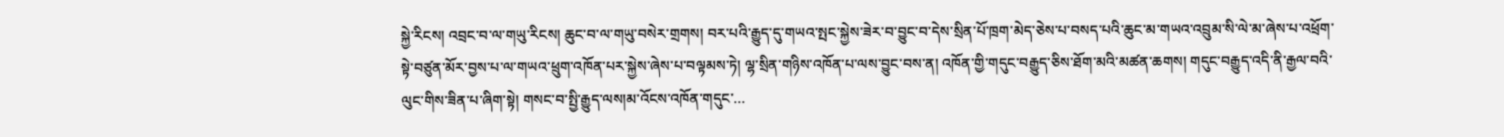སྐྱེ་རིངས། འབྲང་བ་ལ་གཡུ་རིངས། ཆུང་བ་ལ་གཡུ་བསེར་གྲགས། བར་པའི་རྒྱུད་དུ་གཡའ་སྤང་སྐྱེས་ཟེར་བ་བྱུང་བ་དེས་སྲིན་པོ་ཁྲག་མེད་ཅེས་པ་བསད་པའི་ཆུང་མ་གཡའ་འབྲུམ་སི་ལེ་མ་ཞེས་པ་འཕྲོག་སྟེ་བཙུན་མོར་བྱས་པ་ལ་གཡའ་ཕྲུག་འཁོན་པར་སྐྱེས་ཞེས་པ་བལྟམས་ཏེ། ལྷ་སྲིན་གཉིས་འཁོན་པ་ལས་བྱུང་བས་ན། འཁོན་གྱི་གདུང་བརྒྱུད་ཅིས་ཐོག་མའི་མཚན་ཆགས། གདུང་བརྒྱུད་འདི་ནི་རྒྱལ་བའི་ལུང་གིས་ཟིན་པ་ཞིག་སྟེ། གསང་བ་སྤྱི་རྒྱུད་ལས།མ་འོངས་འཁོན་གདུང་…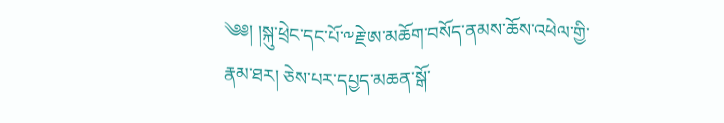༄༅། །སྐུ་ཕྲེང་དང་པོ་༸རྗེ་ཨ་མཆོག་བསོད་ནམས་ཆོས་འཕེལ་གྱི་རྣམ་ཐར། ཅེས་པར་དཔྱད་མཆན་སྒོ་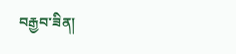བརྒྱབ་ཟིན།